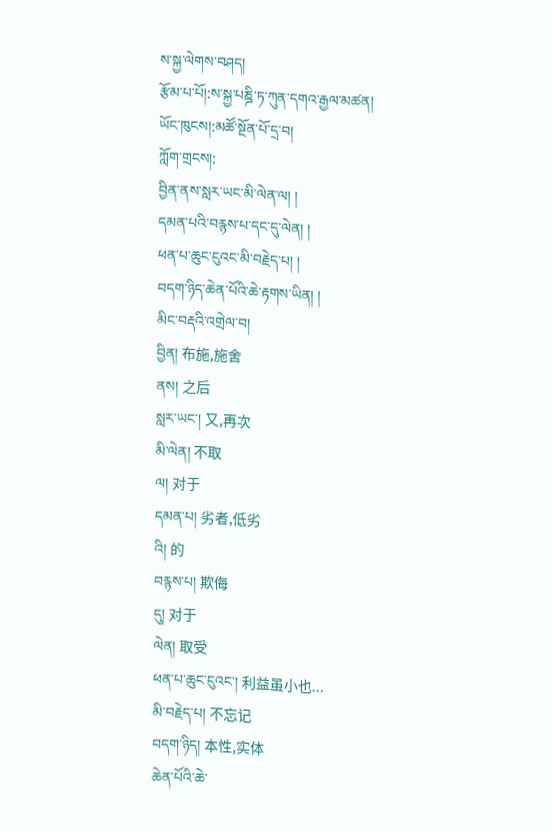ས་སྐྱ་ལེགས་བཤད།
རྩོམ་པ་པོ།:ས་སྐྱ་པཎྜི་ཏ་ཀུན་དགའ་རྒྱལ་མཚན།
ཡོང་ཁུངས།:མཚོ་སྔོན་པོ་དྲ་བ།
ཀློག་གྲངས།:
བྱིན་ནས་སླར་ཡང་མི་ལེན་ལ། །
དམན་པའི་བརྙས་པ་དང་དུ་ལེན། །
ཕན་པ་ཆུང་ངུའང་མི་བརྗེད་པ། །
བདག་ཉིད་ཆེན་པོའི་ཆེ་རྟགས་ཡིན། །
མིང་བརྡའི་འགྲེལ་བ།
བྱིན། 布施,施舍
ནས། 之后
སླར་ཡང་། 又,再次
མི་ལེན། 不取
ལ། 对于
དམན་པ། 劣者,低劣
འི། 的
བརྙས་པ། 欺侮
དུ། 对于
ལེན། 取受
ཕན་པ་ཆུང་ངུའང་། 利益虽小也...
མི་བརྗེད་པ། 不忘记
བདག་ཉིད། 本性,实体
ཆེན་པོའི་ཆེ་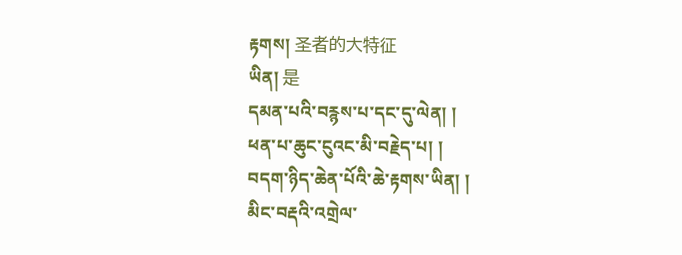རྟགས། 圣者的大特征
ཡིན། 是
དམན་པའི་བརྙས་པ་དང་དུ་ལེན། །
ཕན་པ་ཆུང་ངུའང་མི་བརྗེད་པ། །
བདག་ཉིད་ཆེན་པོའི་ཆེ་རྟགས་ཡིན། །
མིང་བརྡའི་འགྲེལ་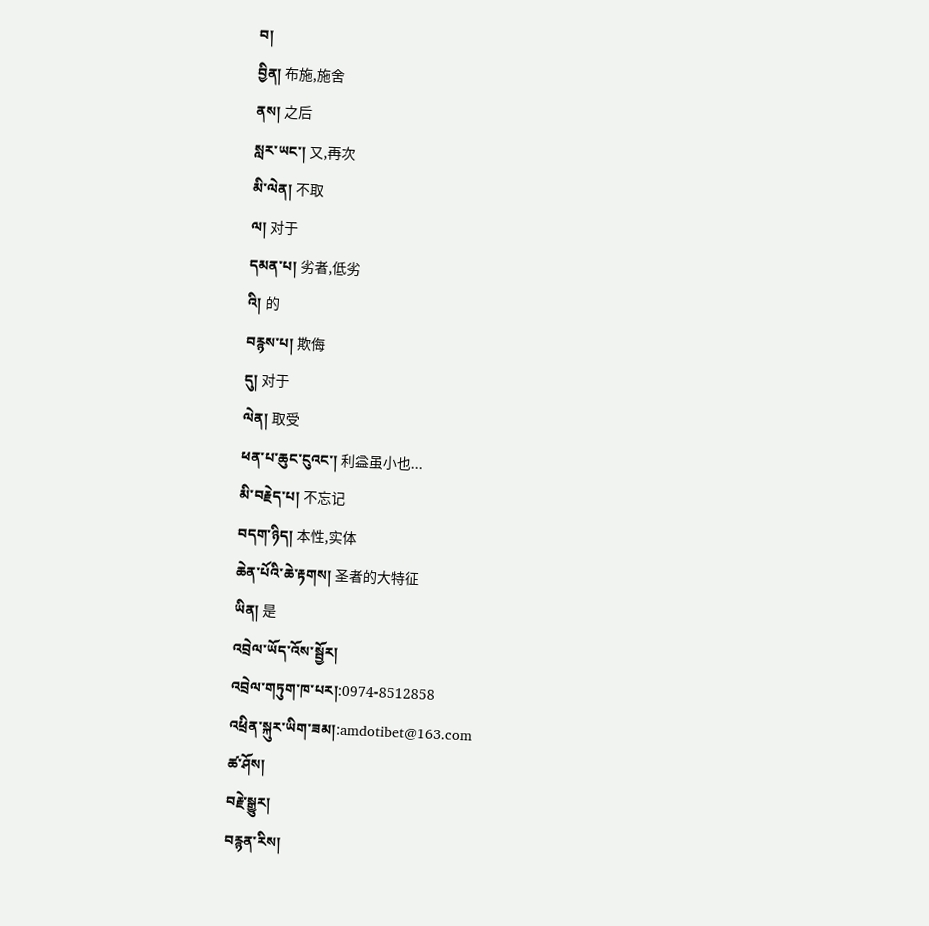བ།
བྱིན། 布施,施舍
ནས། 之后
སླར་ཡང་། 又,再次
མི་ལེན། 不取
ལ། 对于
དམན་པ། 劣者,低劣
འི། 的
བརྙས་པ། 欺侮
དུ། 对于
ལེན། 取受
ཕན་པ་ཆུང་ངུའང་། 利益虽小也...
མི་བརྗེད་པ། 不忘记
བདག་ཉིད། 本性,实体
ཆེན་པོའི་ཆེ་རྟགས། 圣者的大特征
ཡིན། 是
འབྲེལ་ཡོད་འོས་སྦྱོར།
འབྲེལ་གཏུག་ཁ་པར།:0974-8512858
འཕྲིན་སྐུར་ཡིག་ཟམ།:amdotibet@163.com
ཚ་ཤོས།
བརྗེ་སྒྱུར།
བརྙན་རིས།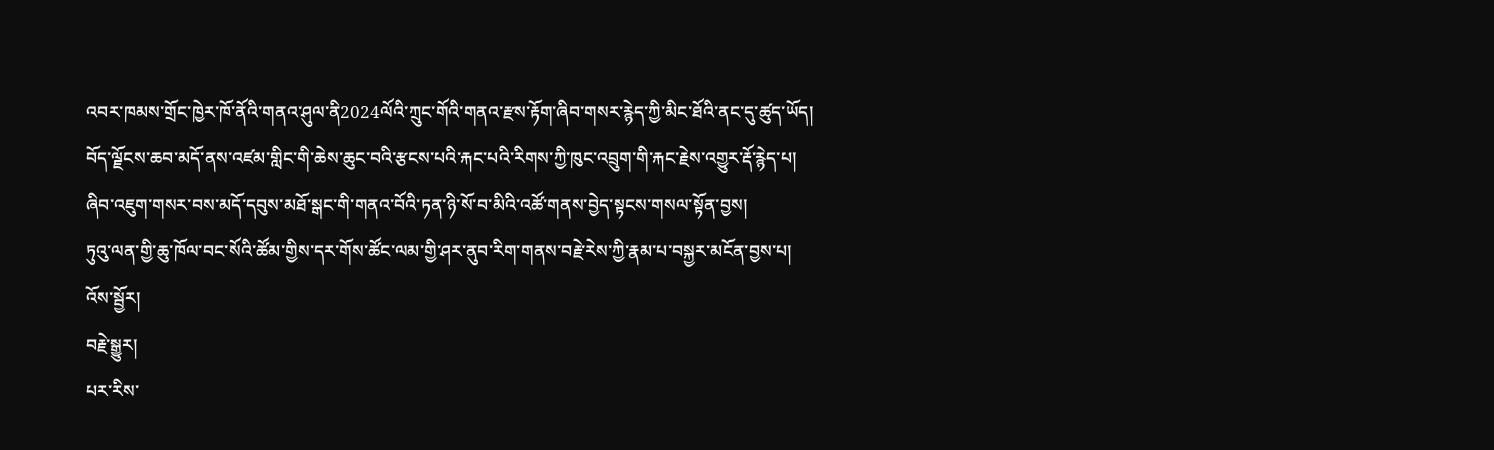འབར་ཁམས་གྲོང་ཁྱེར་ཁོ་ནོའི་གནའ་ཤུལ་ནི2024ལོའི་ཀྲུང་གོའི་གནའ་རྫས་རྟོག་ཞིབ་གསར་རྙེད་ཀྱི་མིང་ཐོའི་ནང་དུ་ཚུད་ཡོད།
བོད་ལྗོངས་ཆབ་མདོ་ནས་འཛམ་གླིང་གི་ཆེས་ཆུང་བའི་རྩངས་པའི་རྐང་པའི་རིགས་ཀྱི་ཁུང་འབྲུག་གི་རྐང་རྗེས་འགྱུར་རྡོ་རྙེད་པ།
ཞིབ་འཇུག་གསར་བས་མདོ་དབུས་མཐོ་སྒང་གི་གནའ་བོའི་ཏན་ཉི་སོ་བ་མིའི་འཚོ་གནས་བྱེད་སྟངས་གསལ་སྟོན་བྱས།
ཏུའུ་ལན་གྱི་ཆུ་ཁོལ་བང་སོའི་ཚོམ་གྱིས་དར་གོས་ཚོང་ལམ་གྱི་ཤར་ནུབ་རིག་གནས་བརྗེ་རེས་ཀྱི་རྣམ་པ་བསྐྱར་མངོན་བྱས་པ།
འོས་སྦྱོར།
བརྗེ་སྒྱུར།
པར་རིས་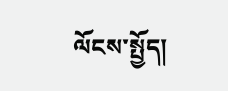ལོངས་སྤྱོད།